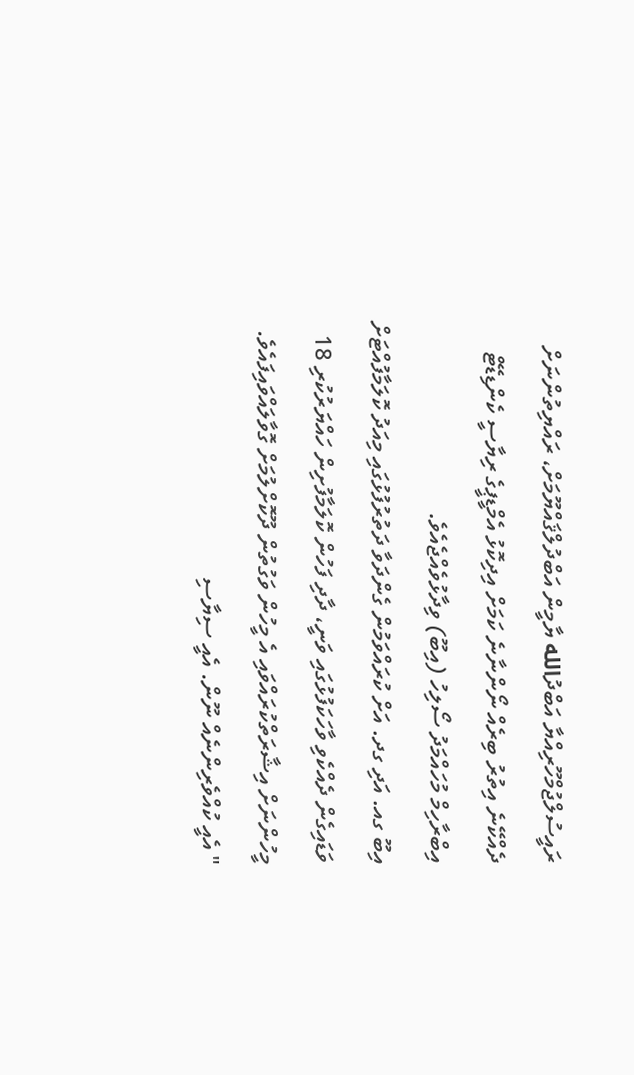ރައީސުލްޖުމްހޫރިއްޔާ އަބްދުالله ޔާމީން އަބްދުލްޤައްޔޫމަށް، ރައްޔިތުންނަށް ދެއްކޭނެ އިތުރު ބިރެއް ނޯންނާނެ ކަމަށް އިދިކޮޅު އެމްޑީޕީގެ ރިޔާސީ ކެންޑިޑޭޓް އިބްރާހިމް މުހައްމަދު ސޯލިހު (އިބޫ) ވިދާޅުވެއްޖެއެވެ.
އިބޫ ގއ. އަދި ގދ. އަށް ކުރައްވަމުން ގެންދަވާ ދަތުރުފުޅުގައި މިއަދު ކޮލަމާފުއްޓަށް ވަޑައިގެން ދެއްކެވި ވާހަކަފުޅުގައި ވަނީ، ދާދި ފަހުން ކޮލަމާފުށިން ހައްޔަރުކުރި 18 މީހުންނަށް އިޝާރަތްކުރައްވައި އެ މީހުން ވަގުތުން ދޫކޮށްލުމަށް ގޮވާލައްވައިފައެވެ.
" އެއީ ކުއްވެރިންނެއް ނޫން. އެއީ ސިޔާސި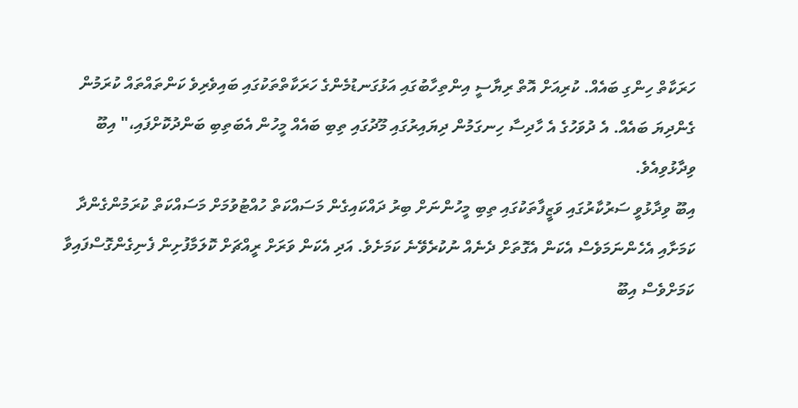ހަރަކާތް ހިންގި ބައެއް. ކުރިއަށް އޮތް ރިޔާސީ އިންތިހާބުގައި އަޅުގަނޑުމެންގެ ހަރަކާތްތަކުގައި ބައިވެރިވެ ކަންތައްތައް ކުރަމުން ގެންދިޔަ ބައެއް. އެ ދުވަހުގެ އެ ހާދިސާ ހިނގަމުން ދިޔައިރުގައި މޫދުގައި ތިބި ބައެއް މީހުން އެބަތިބި ބަންދުކޮށްފައި،" އިބޫ ވިދާޅުވިއެވެ.
އިބޫ ވިދާޅުވީ ސަރުކާރުގައި ވަޒީފާތަކުގައި ތިބި މީހުންނަށް ބިރު ދައްކައިގެން މަސައްކަތް ހުއްޓުވުމަށް މަސައްކަތް ކުރަމުންގެންދާ ކަމަށާއި އެހެންނަމަވެސް އެކަން އެގޮތަށް ދެނެއް ނުކުރެވޭނެ ކަމަށެވެ. އަދި އެކަން ވަރަށް ރީއްޗަށް ކޮލަމާފުށިން ފެނިގެންގޮސްފައިވާ ކަމަށްވެސް އިބޫ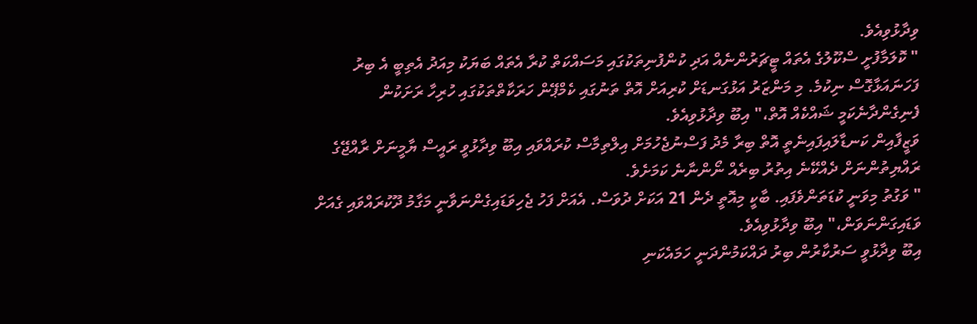ވިދާޅުވިއެވެ.
" ކޮލަމާފުށީ ސްކޫލުގެ އެތައް ޓީޗަރުންނެއް އަދި ކުންފުނިތަކުގައި މަސައްކަތް ކުރާ އެތައް ބަޔަކު މިއަދު އެތިބީ އެ ބިރު ފަހަނައަޅާގޮސް ނިކުމެ. މި މަންޒަރު އަޅުގަނޑަށް ކުރިއަށް އޮތް ތަނުގައި ކެމްޕޭން ހަރަކާތްތަކުގައި ހުރިހާ ރަށަކުން ފެނިގެންދާނެކަމީ ޝައްކެއް އޮތް،" އިބޫ ވިދާޅުވިއެވެ.
ވަޒީފާއިން ކަނޑާލައިފައިނެތީ އޮތް ބިރާ މެދު ފަސްނުޖެހުމަށް އިލްތިމާސް ކުރައްވައި އިބޫ ވިދާޅުވީ ރައީސް ޔާމީނަށް ރާއްޖޭގެ ރައްޔިތުންނަށް ދެއްކޭނެ އިތުރު ބިރެއް ނޯންނާނެ ކަމަށެވެ.
" ވަގުތު މިވަނީ ކުޑަތަންވެފައި. ބާކީ މިއޮތީ ދެން 21 އަކަށް ދުވަސް. އެއަށް ފަހު ޖެހިވަޑައިގެންނަވާނީ މަގާމު ދޫކުރައްވައި ގެއަށް ވަޑައިގަންނަވަން،" އިބޫ ވިދާޅުވިއެވެ.
އިބޫ ވިދާޅުވީ ސަރުކާރުން ބިރު ދައްކަމުންދަނީ ހަމައެކަނި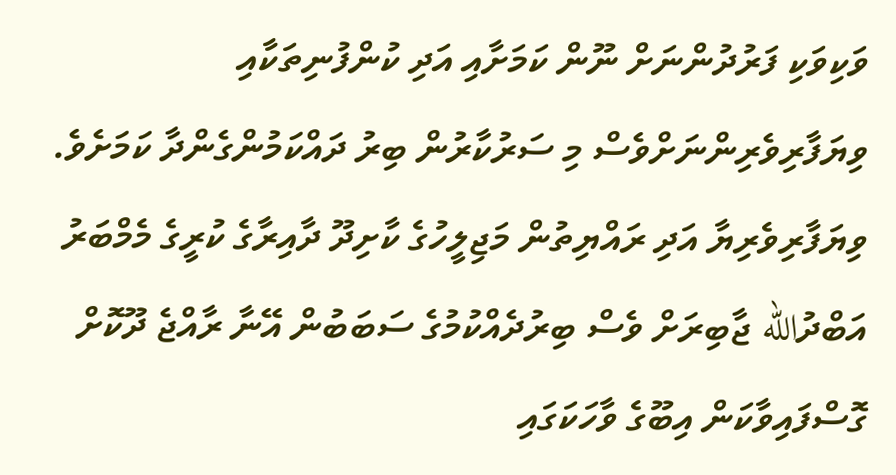ވަކިވަކި ފަރުދުންނަށް ނޫން ކަމަށާއި އަދި ކުންފުނިތަކާއި ވިޔަފާރިވެރިންނަށްވެސް މި ސަރުކާރުން ބިރު ދައްކަމުންގެންދާ ކަމަށެވެ.
ވިޔަފާރިވެރިޔާ އަދި ރައްޔިތުން މަޖިލީހުގެ ކާށިދޫ ދާއިރާގެ ކުރީގެ މެމްބަރު އަބްދުالله ޖާބިރަށް ވެސް ބިރުދެއްކުމުގެ ސަބަބުން އޭނާ ރާއްޖެ ދޫކޮށް ގޮސްފައިވާކަން އިބޫގެ ވާހަކަގައި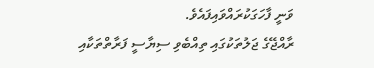ވަނީ ފާހަގަކުރައްވައިފައެވެ.
ރާއްޖޭގެ ޖަލުތަކުގައި ތިއްބެވި ސިޔާސީ ފަރާތްތަކާއި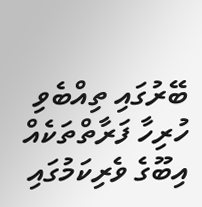ބޭރުގައި ތިއްބެވި ހުރިހާ ފަރާތްތަކެއް އިބޫގެ ވެރިކަމުގައި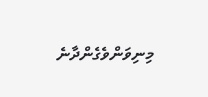މިނިވަންވެގެންދާނެ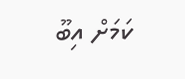ކަމަށް އިބޫ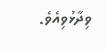ވިދާޅުވިއެވެ.